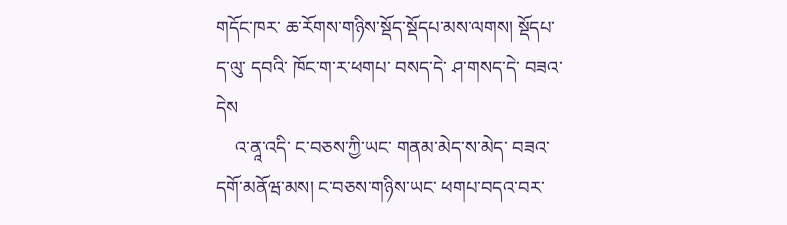གདོང་ཁར་ ཆ་རོགས་གཉིས་སྡོད་སྡོདཔ་མས་ལགས། སྡོདཔ་ད་ལུ་ དབའི་ ཁོང་ག་ར་ཕགཔ་ བསད་དེ་ ཤ་གསད་དེ་ བཟའ་དེས
    འ་ནཱ་འདི་ ང་བཅས་ཀྱི་ཡང་ གནམ་མེད་ས་མེད་ བཟའ་དགོ་མནོཝ་མས། ང་བཅས་གཉིས་ཡང་ ཕགཔ་བདའ་བར་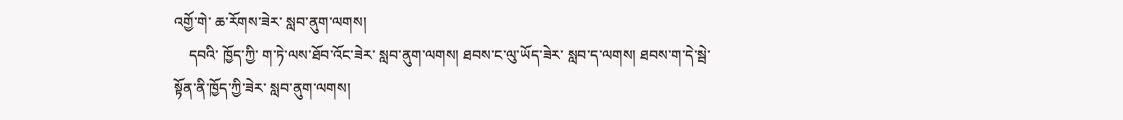འགྱོ་གེ་ ཆ་རོགས་ཟེར་ སླབ་ནུག་ལགས།
    དབའི་ ཁྱོད་ཀྱི་ ག་ཏེ་ལས་ཐོབ་འོང་ཟེར་ སླབ་ནུག་ལགས། ཐབས་ང་ལུ་ཡོད་ཟེར་ སླབ་ད་ལགས། ཐབས་ག་དེ་སྦེ་ སྟོན་ནི་ཁྱོད་ཀྱི་ཟེར་ སླབ་ནུག་ལགས།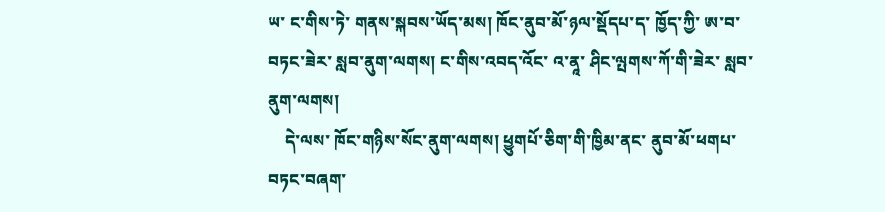ཡ་ ང་གིས་ཏེ་ གནས་སྐབས་ཡོད་མས། ཁོང་ནུབ་མོ་ཉལ་སྡོདཔ་ད་ ཁྱོད་ཀྱི་ ཨ་བ་བཏང་ཟེར་ སླབ་ནུག་ལགས། ང་གིས་འབད་འོང་ འ་ནཱ་ ཤིང་ལྤགས་ཀོ་གི་ཟེར་ སླབ་ནུག་ལགས།
    དེ་ལས་ ཁོང་གཉིས་སོང་ནུག་ལགས། ཕྱུགཔོ་ཅིག་གི་ཁྱིམ་ནང་ ནུབ་མོ་ཕགཔ་བཏང་བཞག་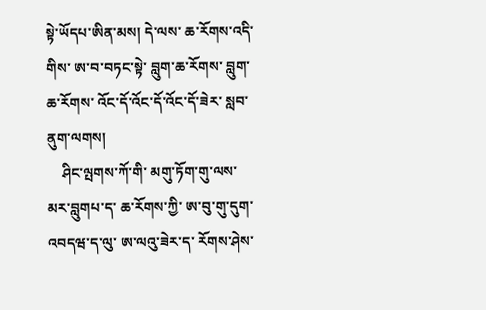སྟེ་ཡོདཔ་ཨིན་མས། དེ་ལས་ ཆ་རོགས་འདི་གིས་ ཨ་བ་བཏང་སྟེ་ བླུག་ཆ་རོགས་ བླུག་ཆ་རོགས་ འོང་དོ་འོང་དོ་འོང་དོ་ཟེར་ སླབ་ནུག་ལགས།
    ཤིང་ལྤགས་ཀོ་གི་ མགུ་ཏོག་གུ་ལས་མར་བླུགཔ་ད་ ཆ་རོགས་ཀྱི་ ཨ་བུ་གུ་དུག་འབདཝ་ད་ལུ་ ཨ་ལའུ་ཟེར་ད་ རོགས་ཤེས་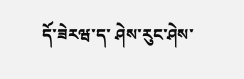དོ་ཟེརཝ་ད་ ཤེས་རུང་ཤེས་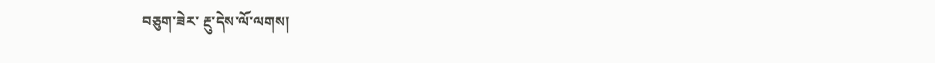བཅུག་ཟེར་ རྔུ་དེས་ལོ་ལགས།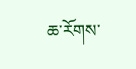ཆ་རོགས་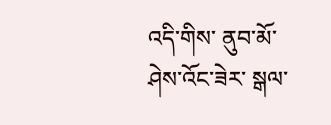འདི་གིས་ ནུབ་མོ་ ཤེས་འོང་ཟེར་ སྒལ་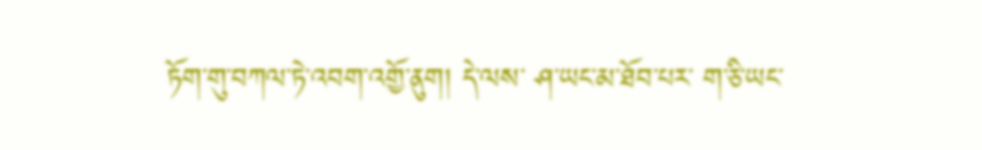ཏོག་གུ་བཀལ་ཏེ་འབག་འགྱོ་ནུག། དེ་ལས་ ཤ་ཡང་མ་ཐོབ་པར་ ག་ཅི་ཡང་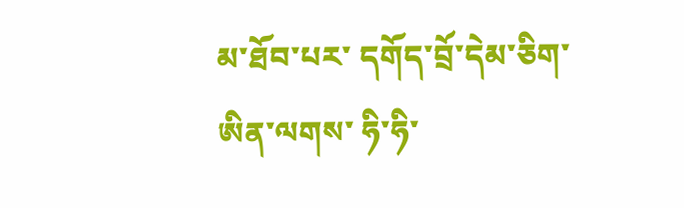མ་ཐོབ་པར་ དགོད་བྲོ་དེམ་ཅིག་ཨིན་ལགས་ ཧི་ཧི་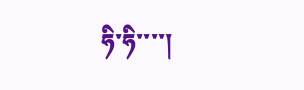ཧི་ཧི་་་་།